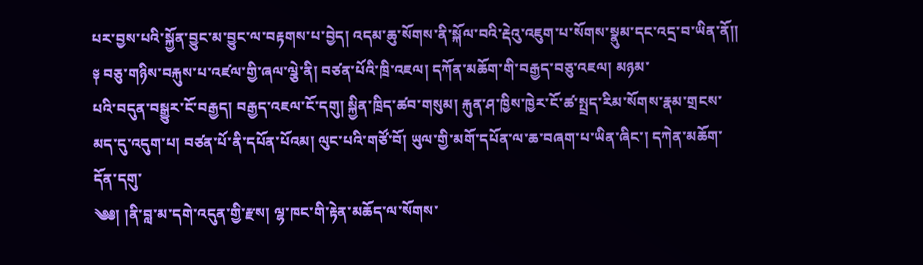པར་བྱས་པའི་སྐྱོན་བྱུང་མ་བྱུང་ལ་བརྟགས་པ་བྱེད། འདམ་ཆུ་སོགས་ནི་སྐོལ་བའི་རྡེའུ་འཇུག་པ་སོགས་སྣུམ་དང་འདྲ་བ་ཡིན་ནོ༎
༈ བཅུ་གཉིས་བརྐུས་པ་འཛལ་གྱི་ཞལ་ལྕེ་ནི། བཙན་པོའི་ཁྲི་འཇལ། དཀོན་མཆོག་གི་བརྒྱད་བཅུ་འཇལ། མཉམ་
པའི་བདུན་བསྒྱུར་ངོ་བརྒྱད། བརྒྱད་འཇལ་ངོ་དགུ། སྐྱིན་ཁྲིད་ཚབ་གསུམ། རྐུན་ཤ་ཁྱིས་ཁྱེར་ངོ་ཚ་སྤྲད་རིམ་སོགས་རྣམ་གྲངས་
མད་དུ་འདུག་པ། བཙན་པོ་ནི་དཔོན་པོའམ། ལུང་པའི་གཙོ་བོ། ཡུལ་གྱི་མགོ་དཔོན་ལ་ཆ་བཞག་པ་ཡིན་ཞིང་། དཀེན་མཆོག་
དོན་དགུ་
༄༅། །ནི་བླ་མ་དགེ་འདུན་གྱི་རྫས། ལྷ་ཁང་གི་རྟེན་མཆོད་ལ་སོགས་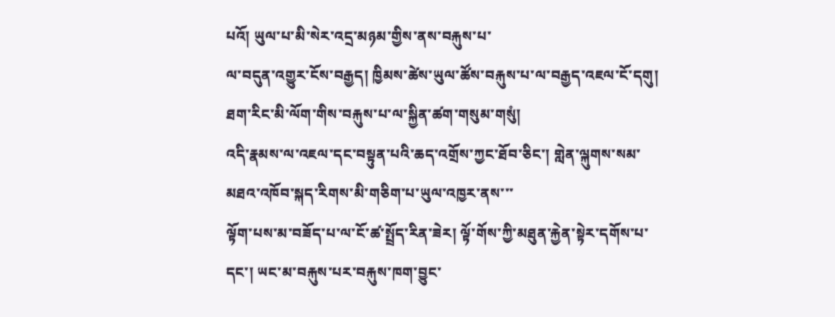པའོ། ཡུལ་པ་མི་སེར་འདྲ་མཉམ་གྱིས་ནས་བརྐུས་པ་
ལ་བདུན་འགྱུར་ངོས་བརྒྱད། ཁྱིམས་ཚེས་ཡུལ་ཚོས་བརྐུས་པ་ལ་བརྒྱད་འཇལ་ངོ་དགུ། ཐག་རིང་མི་ལོག་གིས་བརྐུས་པ་ལ་སྐྱིན་ཚག་གསུམ་གསུཾ།
འདི་རྣམས་ལ་འཇལ་དང་བསྟུན་པའི་ཆད་འགྲོས་ཀྱང་ཐོབ་ཅིང་། གླེན་ལྐུགས་སམ་མཐའ་འཁོབ་སྐད་རིགས་མི་གཅིག་པ་ཡུལ་འཁྱར་ནས་་་
ལྟོག་པས་མ་བཟོད་པ་ལ་ངོ་ཚ་སྤྲོད་རིན་ཟེར། ལྟོ་གོས་ཀྱི་མཐུན་རྐྱེན་སྟེར་དགོས་པ་དང་། ཡང་མ་བརྐུས་པར་བརྐུས་ཁག་བྱུང་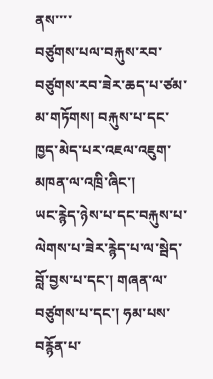ནས་་་་
བཙུགས་པལ་བརྐུས་རབ་བཙུགས་རབ་ཟེར་ཆད་པ་ཙམ་མ་གཏོགས། བརྐུས་པ་དང་ཁྱད་མེད་པར་འཇལ་འཇུག་མཁན་ལ་འཁྲི་ཞིང་།
ཡང་རྙེད་ཉེས་པ་དང་བརྐུས་པ་ལེགས་པ་ཟེར་རྙེད་པ་ལ་སྦེད་བློ་བྱས་པ་དང་། གཞན་ལ་བཙུགས་པ་དང་། ཧམ་པས་བརྙོན་པ་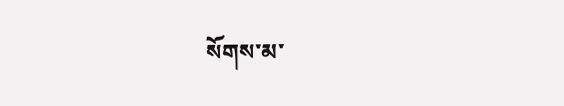སོགས་མ་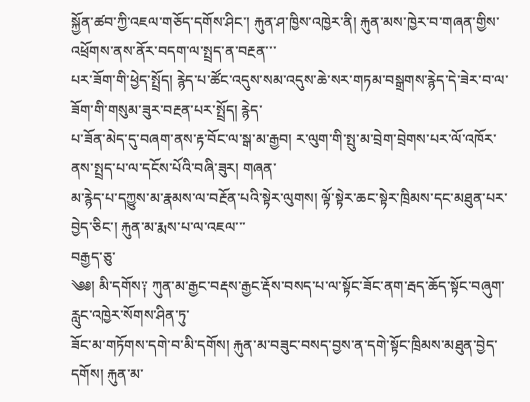སྐྱོན་ཚབ་ཀྱི་འཇལ་གཅོད་དགོས་ཤིང་། རྐུན་ཤ་ཁྱིས་འཁྱེར་ནི། རྐུན་མས་ཁྱེར་བ་གཞན་གྱིས་འཕྲོགས་ནས་ནོར་བདག་ལ་སྤྲད་ན་བརྔན་་་
པར་ཟོག་གི་ཕྱེད་སྤྲོད། རྙེད་པ་ཚོང་འདུས་སམ་འདུས་ཆེ་སར་གཏམ་བསྒྲགས་རྙེད་དེ་ཟེར་བ་ལ་ཟོག་གི་གསུམ་ཟུར་བརྔན་པར་སྤྲོད། རྙེད་
པ་ཟོན་མེད་དུ་བཞག་ནས་རྟ་བོང་ལ་སྒ་མ་རྒྱབ། ར་ལུག་གི་སྤུ་མ་བྲེག་བྲེགས་པར་ལོ་འཁོར་ནས་སྤྲད་པ་ལ་དངོས་པོའི་བཞི་ཟུར། གཞན་
མ་རྙེད་པ་དཀྱུས་མ་རྣམས་ལ་བརྔོན་པའི་སྟེར་ལུགས། ལྟོ་སྟེར་ཆང་སྟེར་ཁྲིམས་དང་མཐུན་པར་བྱེད་ཅིང་། རྐུན་མ་རྨས་པ་ལ་འཇལ་་་
བརྒྱད་ཅུ་
༄༅། མི་དགོས༑ ཀུན་མ་རྒྱང་བརྡས་རྒྱང་རྡོས་བསད་པ་ལ་སྟོང་ཟོང་ནག་རྦད་ཆོད་སྟོང་བཞུག་རླུང་འཁྱེར་སོགས་ཤིན་ཏུ་
ཟོང་མ་གཏོགས་དགེ་བ་མི་དགོས། རྐུན་མ་བཟུང་བསད་བྱས་ན་དགེ་སྟོང་ཁྲིམས་མཐུན་བྱེད་དགོས། རྐུན་མ་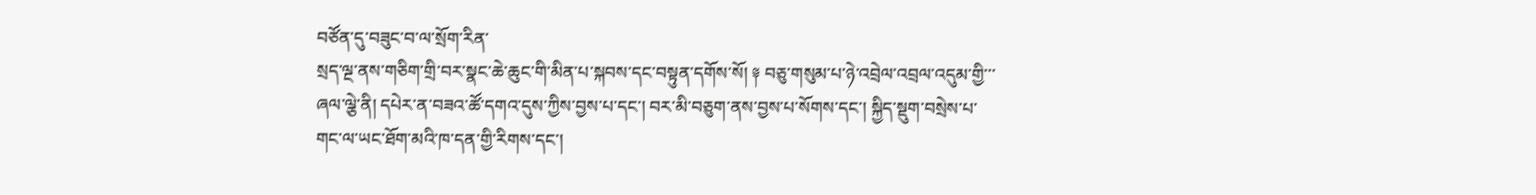བཙོན་དུ་བཟུང་བ་ལ་སྲོག་རིན་
སྲད་ལྔ་ནས་གཅིག་གྲི་བར་སྣང་ཆེ་ཆུང་གི་མིན་པ་སྐབས་དང་བསྟུན་དགོས་སོ། ༈ བཅུ་གསུམ་པ་ཉེ་འབྲེལ་འབྲལ་འདུམ་གྱི་་་
ཞལ་ལྕེ་ནི། དཔེར་ན་བཟའ་ཚོ་དགའ་དུས་ཀྱིས་བྱས་པ་དང་། བར་མི་བཅུག་ནས་བྱས་པ་སོགས་དང་། སྐྱིད་སྡུག་བསྲེས་པ་
གང་ལ་ཡང་ཐོག་མའི་ཁ་དན་གྱི་རིགས་དང་།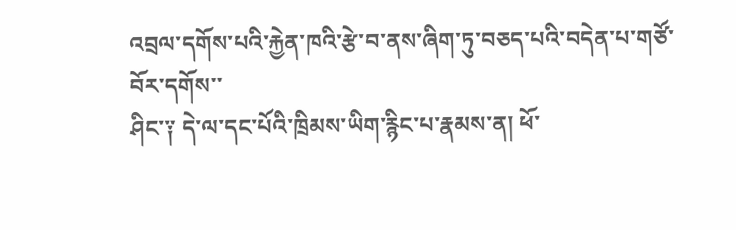འབྲལ་དགོས་པའི་རྐྱེན་ཁའི་རྩེ་བ་ནས་ཞིག་ཏུ་བཅད་པའི་བདེན་པ་གཙོ་བོར་དགོས་་
ཤིང་༑ དེ་ལ་དང་པོའི་ཁྲིམས་ཡིག་རྙིང་པ་རྣམས་ན། ཕོ་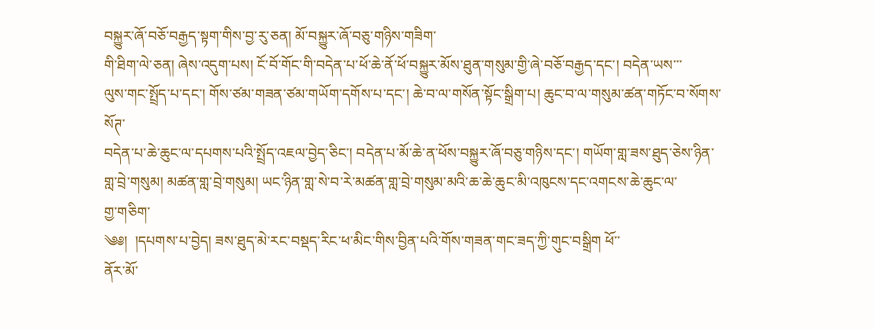བསྐྱུར་ཞོ་བཅོ་བརྒྱད་སྟག་གིས་བྱ་རུ་ཅན། མོ་བསྐྱུར་ཞོ་བཅུ་གཉིས་གཟིག་
གི་ཐིག་ལེ་ཅན། ཞེས་འདུག་པས། ངོ་བོ་གོང་གི་བདེན་པ་ཕོ་ཆེ་ནོ་ཕོ་བསྐྱུར་མོས་ཐུན་གསུམ་གྱི་ཞེ་བཅོ་བརྒྱད་དང་། བདེན་ཡས་་་
ལུས་གང་སྤྲོད་པ་དང་། གོས་ཙམ་གཟན་ཙམ་གཡོག་དགོས་པ་དང་། ཆེ་བ་ལ་གསོན་སྟོང་སྒྲིག་པ། ཆུང་བ་ལ་གསུམ་ཚན་གཏོང་བ་སོགས་སོཊ་
བདེན་པ་ཆེ་ཆུང་ལ་དཔགས་པའི་སྤྲོད་འཇལ་བྱེད་ཅིང་། བདེན་པ་མོ་ཆེ་ན་ཕོས་བསྐྱུར་ཞོ་བཅུ་གཉིས་དང་། གཡོག་གླ་ཟས་ཐུད་ཅེས་ཉིན་
གླ་བྲེ་གསུམ། མཚན་གླ་བྲེ་གསུམ། ཡང་ཉིན་གླ་སེ་བ་རེ་མཚན་གླ་བྲེ་གསུམ་མའི་ཆ་ཆེ་ཆུང་མི་འཁུངས་དང་འགངས་ཆེ་ཆུང་ལ་
གྱ་གཅིག་
༄༅།  །དཔགས་པ་བྱེད། ཟས་ཐུད་མེ་རང་བསྡད་རིང་ཕ་མིང་གིས་བྱིན་པའི་གོས་གཟན་གང་ཟད་ཀྱི་གུང་བསྒྲིག ཕོ་་
ནོར་མོ་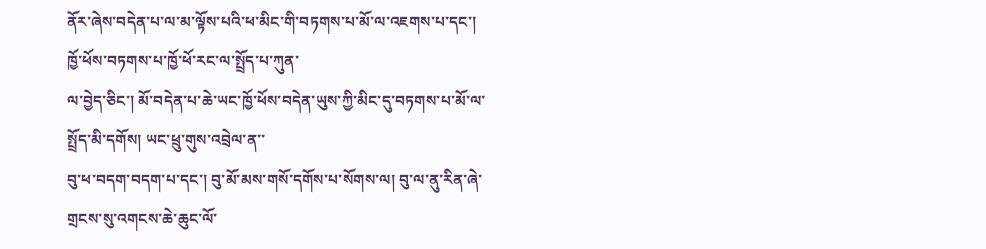ནོར་ཞེས་བདེན་པ་ལ་མ་ལྟོས་པའི་ཕ་མིང་གི་བཏགས་པ་མོ་ལ་འཇགས་པ་དང་། ཁྱོ་ཕོས་བཏགས་པ་ཁྱོ་ཕོ་རང་ལ་སྤྲོད་པ་ཀུན་
ལ་བྱེད་ཅིང་། མོ་བདེན་པ་ཆེ་ཡང་ཁྱོ་ཕོས་བདེན་ཡུས་ཀྱི་མིང་དུ་བཏགས་པ་མོ་ལ་སྤྲོད་མི་དགོས། ཡང་ཕྲུ་གུས་འབྲེལ་ན་་
བུ་ཕ་བདག་བདག་པ་དང་། བུ་མོ་མས་གསོ་དགོས་པ་སོགས་ལ། བུ་ལ་ནུ་རིན་ཞེ་གྲངས་སུ་འགངས་ཆེ་ཆུང་ལོ་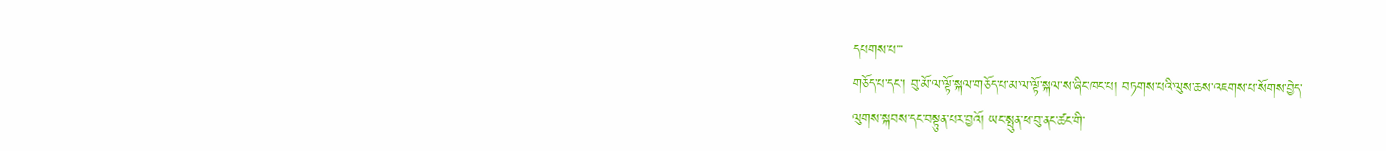དཔགས་པ་་་
གཅོད་པ་དང་། བུ་མོ་ལ་ལྟོ་སྐལ་གཅོད་པ་མ་ལ་ལྟོ་སྐལ་ས་ཞིང་ཁང་པ། བཏགས་པའི་ལུས་ཆས་འཇགས་པ་སོགས་བྱེད་
ལུགས་སྐབས་དང་བསྟུན་པར་བྱའོ། ཡང་སྤུན་ཕ་བུ་ནང་ཚང་གི་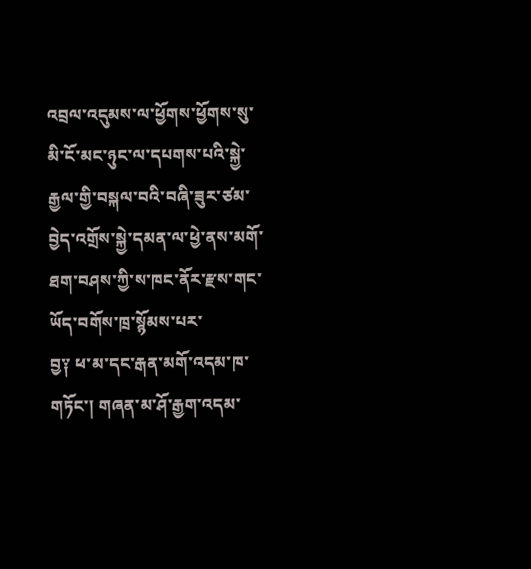འབྲལ་འདུམས་ལ་ཕྱོགས་ཕྱོགས་སུ་མི་ངོ་མང་ཉུང་ལ་དཔགས་པའི་སྐྱེ་
རྒྱལ་གྱི་བསྐལ་བའི་བཞི་ཟུར་ཙམ་བྱེད་འགྲོས་སྐྱེ་དམན་ལ་ཕྱེ་ནས་མགོ་ཐག་བཤས་ཀྱི་ས་ཁང་ནོར་རྫས་གང་ཡོད་བགོས་ཁྲ་སྙོམས་པར་
བྱ༑ ཕ་མ་དང་རྒན་མགོ་འདམ་ཁ་གཏོང་། གཞན་མ་ཤོ་རྒྱག་འདམ་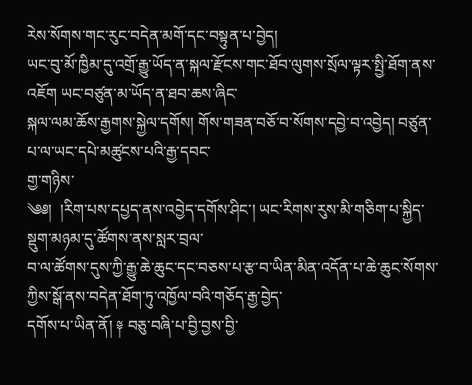རེས་སོགས་གང་རུང་བདེན་མགོ་དང་བསྟུན་པ་བྱེད།
ཡང་བུ་མོ་ཁྱིམ་དུ་འགྲོ་རྒྱུ་ཡོད་ན་སྐལ་རྫོངས་གང་ཐོབ་ལུགས་སྲོལ་ལྟར་སྤྱི་ཐོག་ནས་འཇོག ཡང་བཙུན་མ་ཡོད་ན་ཐབ་ཆས་ཞིང་
སྐལ་ལམ་ཆོས་རྒྱགས་སྐྱེལ་དགོས། གོས་གཟན་བཅོ་བ་སོགས་དབྱེ་བ་འབྱེད། བཙུན་པ་ལ་ཡང་དཔེ་མཚུངས་པའི་རྒྱ་དབང་
གྱ་གཉིས་
༄༅།  །རིག་པས་དཔྱད་ནས་འབྱེད་དགོས་ཤིང་། ཡང་རིགས་རུས་མི་གཅིག་པ་སྐྱིད་སྡུག་མཉམ་དུ་ཚོགས་ནས་སླར་བྲལ་
བ་ལ་ཚོགས་དུས་ཀྱི་རྒྱུ་ཆེ་ཆུང་དང་བཅས་པ་རྩ་བ་ཡིན་མིན་འདོན་པ་ཆེ་ཆུང་སོགས་ཀྱིས་སྒོ་ནས་བདེན་ཐོག་ཏུ་འཁྱོལ་བའི་གཅོད་རྒྱ་བྱེད་
དགོས་པ་ཡིན་ནོ། ༈ བཅུ་བཞི་པ་བྱི་བྱས་བྱི་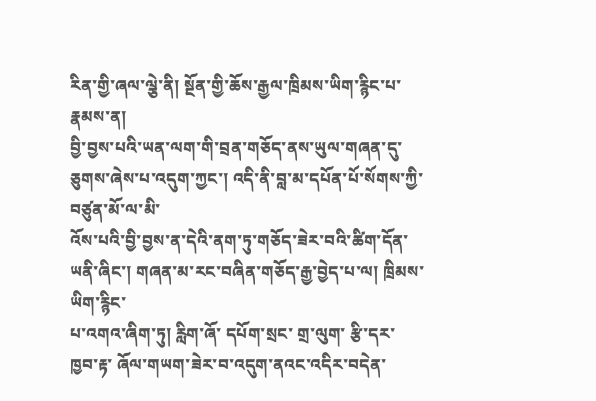རིན་གྱི་ཞལ་ལྕེ་ནི། སྔོན་གྱི་ཆོས་རྒྱལ་ཁྲིམས་ཡིག་རྙིང་པ་རྣམས་ན།
བྱི་བྱས་པའི་ཡན་ལག་གི་བྲན་གཅོད་ནས་ཡུལ་གཞན་དུ་ཅུགས་ཞེས་པ་འདུག་ཀྱང་། འདི་ནི་བླ་མ་དཔོན་པོ་སོགས་ཀྱི་བཙུན་མོ་ལ་མི་
འོས་པའི་བྱི་བྱས་ན་དེའི་ནག་ཏུ་གཅོད་ཟེར་བའི་ཚིག་དོན་ཡནི་ཞིང་། གཞན་མ་རང་བཞིན་གཅོད་རྒྱ་བྱེད་པ་ལ། ཁྲིམས་ཡིག་རྙིང་
པ་འགའ་ཞིག་ཏུ། རླིག་ཞོ་ དཔོག་སྲང་ གྲ་ལུག་ རྩི་དར་ ཁྱབ་རྟ་ ཞོལ་གཡག་ཟེར་བ་འདུག་ནའང་འདིར་བདེན་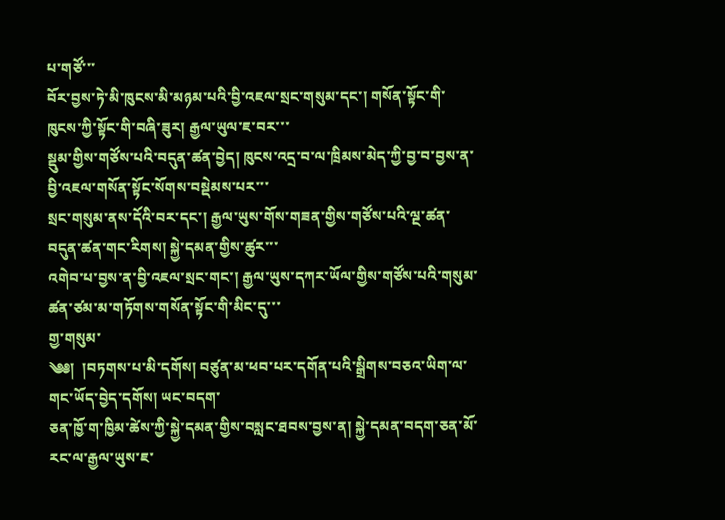པ་གཙོ་་་
བོར་བྱས་ཏེ་མི་ཁུངས་མི་མཉམ་པའི་བྱི་འཇལ་སྲང་གསུམ་དང་། གསོན་སྟོང་གི་ཁུངས་ཀྱི་སྟོང་གི་བཞི་ཟུར། རྒྱལ་ཡུལ་ཇ་བར་་་
སྡུམ་གྱིས་གཙོས་པའི་བདུན་ཚན་བྱེད། ཁུངས་འདྲ་བ་ལ་ཁྲིམས་མེད་ཀྱི་བྱ་བ་བྱས་ན་བྱི་འཇལ་གསོན་སྟོང་སོགས་བསྡེམས་པར་་་
སྲང་གསུམ་ནས་དོའི་བར་དང་། རྒྱལ་ཡུས་གོས་གཟན་གྱིས་གཙོས་པའི་ལྔ་ཚན་བདུན་ཚན་གང་རིགས། སྐྱེ་དམན་གྱིས་ཚུར་་་
འགེབ་པ་བྱས་ན་བྱི་འཇལ་སྲང་གང་། རྒྱལ་ཡུས་དཀར་ཡོལ་གྱིས་གཙོས་པའི་གསུམ་ཚན་ཙམ་མ་གཏོགས་གསོན་སྟོང་གི་མིང་དུ་་་
གྱ་གསུམ་
༄༅།  །བཏགས་པ་མི་དགོས། བཙུན་མ་ཕབ་པར་དགོན་པའི་སྒྲིགས་བཅའ་ཡིག་ལ་གང་ཡོད་བྱེད་དགོས། ཡང་བདག་
ཅན་ཁྱོ་ག་ཁྱིམ་ཚེས་ཀྱི་སྐྱེ་དམན་གྱིས་བསླང་ཐབས་བྱས་ན། སྐྱེ་དམན་བདག་ཅན་མོ་རང་ལ་རྒྱལ་ཡུས་ཇ་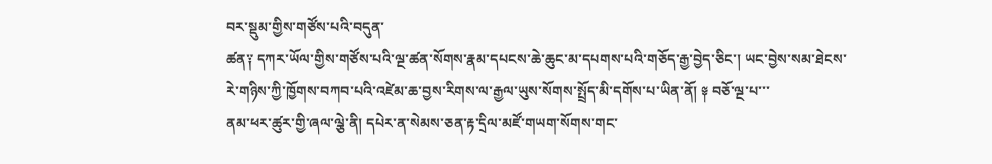བར་སྡུམ་གྱིས་གཙོས་པའི་བདུན་
ཚན༑ དཀར་ཡོལ་གྱིས་གཙོས་པའི་ལྔ་ཚན་སོགས་རྣམ་དཔངས་ཆེ་ཆུང་མ་དཔགས་པའི་གཅོད་རྒྱ་བྱེད་ཅིང་། ཡང་བྱེས་སམ་ཐེངས་
རེ་གཉིས་ཀྱི་ཁྱོགས་བཀབ་པའི་འཛེམ་ཆ་བྱས་རིགས་ལ་རྒྱལ་ཡུས་སོགས་སྤྲོད་མི་དགོས་པ་ཡིན་ནོ། ༈ བཅོ་ལྔ་པ་་་
ནམ་ཕར་ཚུར་གྱི་ཞལ་ལྕེ་ནི། དཔེར་ན་སེམས་ཅན་རྟ་དྲིལ་མཛོ་གཡག་སོགས་གང་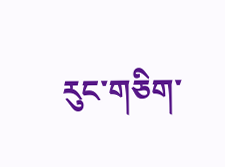རུང་གཅིག་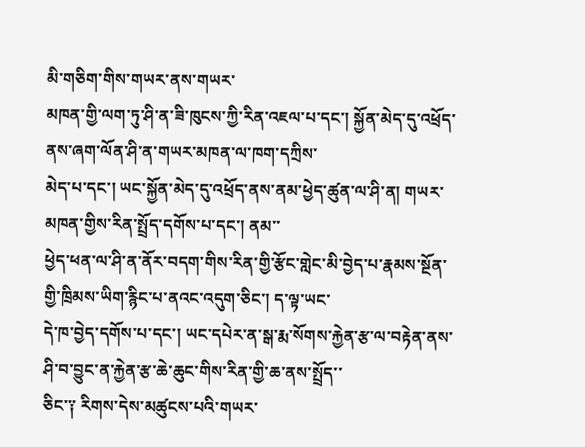མི་གཅིག་གིས་གཡར་ནས་གཡར་
མཁན་གྱི་ལག་ཏུ་ཤི་ན་ཟི་ཁུངས་ཀྱི་རིན་འཇལ་པ་དང་། སྐྱོན་མེད་དུ་འཕྲོད་ནས་ཞག་ལོན་ཤི་ན་གཡར་མཁན་ལ་ཁག་དཀྲིས་
མེད་པ་དང་། ཡང་སྐྱོན་མེད་དུ་འཕྲོད་ནས་ནམ་ཕྱེད་ཚུན་ལ་ཤི་ན། གཡར་མཁན་གྱིས་རིན་སྤྲོད་དགོས་པ་དང་། ནམ་་
ཕྱེད་ཕན་ལ་ཤི་ན་ནོར་བདག་གིས་རིན་གྱི་རྩོང་གླེང་མི་བྱེད་པ་རྣམས་སྔོན་གྱི་ཁྲིམས་ཡིག་རྙིང་པ་ནའང་འདུག་ཅིང་། ད་ལྟ་ཡང་
དེ་ཁ་བྱེད་དགོས་པ་དང་། ཡང་དཔེར་ན་སྒ་རྨ་སོགས་རྐྱེན་རྩ་ལ་བརྟེན་ནས་ཤི་བ་བྱུང་ན་རྐྱེན་རྩ་ཆེ་ཆུང་གིས་རིན་གྱི་ཆ་ནས་སྤྲོད་་
ཅིང་༑ རིགས་དེས་མཚུངས་པའི་གཡར་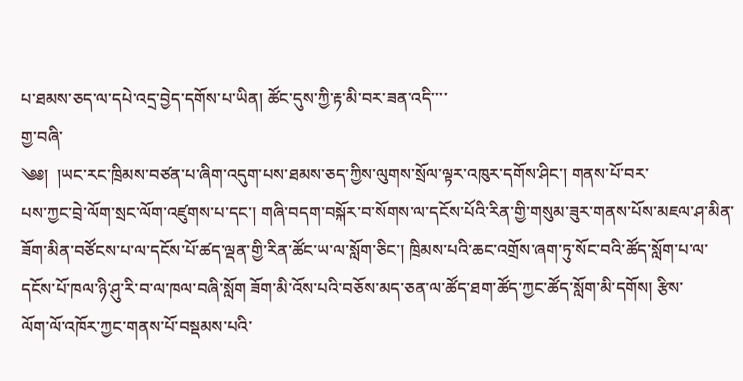པ་ཐམས་ཅད་ལ་དཔེ་འདྲ་བྱེད་དགོས་པ་ཡིན། ཚོང་དུས་ཀྱི་རྟ་མི་བར་ཟན་འདི་་་་
གྱ་བཞི་
༄༅།  །ཡང་རང་ཁྲིམས་བཙན་པ་ཞིག་འདུག་པས་ཐམས་ཅད་ཀྱིས་ལུགས་སྲོལ་ལྟར་འཁུར་དགོས་ཤིང་། གནས་པོ་བར་
པས་ཀྱང་བྲེ་ལོག་སྲང་ལོག་འཛུགས་པ་དང་། གཞི་བདག་བསྐོར་བ་སོགས་ལ་དངོས་པོའི་རིན་གྱི་གསུམ་ཟུར་གནས་པོས་མཇལ་ཤ་མིན་
ཟོག་མིན་བཙོངས་པ་ལ་དངོས་པོ་ཚད་ལྡན་གྱི་རིན་ཚོང་ཡ་ལ་སློག་ཅིང་། ཁྲིམས་པའི་ཆང་འགྲོས་ཞག་ཏུ་སོང་བའི་ཚོད་སློག་པ་ལ་
དངོས་པོ་ཁལ་ཉི་ཤུ་རི་བ་ལ་ཁལ་བཞི་སློག ཟོག་མི་འོས་པའི་བཅོས་མད་ཅན་ལ་ཚོད་ཐག་ཚོད་ཀྱང་ཚོད་སློག་མི་དགོས། རྩིས་
ལོག་ལོ་འཁོར་ཀྱང་གནས་པོ་བསྡམས་པའི་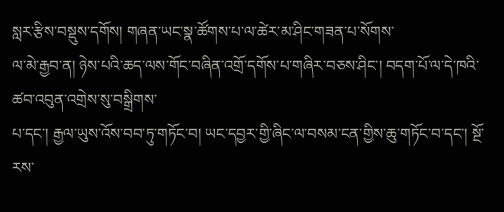སླར་རྩིས་བསྡུས་དགོས། གཞན་ཡང་སྣ་ཚོགས་པ་ལ་ཚེར་མ་ཤིང་གཟན་པ་སོགས་
ལ་མེ་རྒྱབ་ན། ཉེས་པའི་ཆད་ལས་གོང་བཞིན་འགྲོ་དགོས་པ་གཞིར་བཅས་ཤིང་། བདག་པོ་ལ་དེ་ཁའི་ཚབ་འབུན་འགྲེས་སུ་བསྒྲིགས་
པ་དང་། རྒྱལ་ཡུས་འོས་བབ་ཏུ་གཏོང་བ། ཡང་དབྱར་གྱི་ཞིང་ལ་བསམ་ངན་གྱིས་ཆུ་གཏོང་བ་དང་། སྔོ་རས་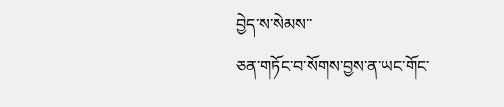བྱེད་ས་སེམས་་
ཅན་གཏོང་བ་སོགས་བྱས་ན་ཡང་གོང་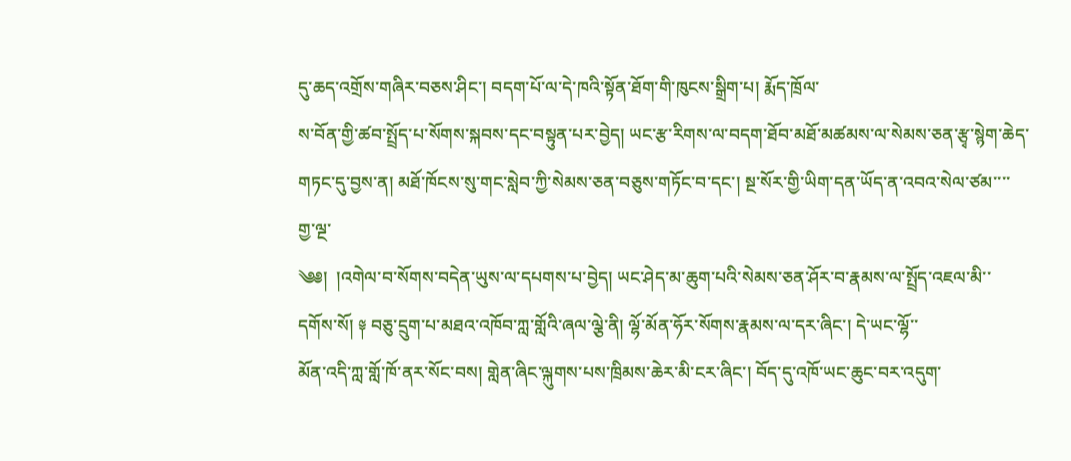དུ་ཆད་འགྲོས་གཞིར་བཅས་ཤིང་། བདག་པོ་ལ་དེ་ཁའི་སྟོན་ཐོག་གི་ཁུངས་སྒྲིག་པ། རྨོད་ཁྲོལ་
ས་བོན་གྱི་ཚབ་སྤྲོད་པ་སོགས་སྐབས་དང་བསྟུན་པར་བྱེད། ཡང་རྩ་རིགས་ལ་བདག་ཐོབ་མཐོ་མཚམས་ལ་སེམས་ཅན་རྩྭ་སྙེག་ཆེད་
གཏང་དུ་བྱས་ན། མཐོ་ཁོངས་སུ་གང་སླེབ་ཀྱི་སེམས་ཅན་བཅུས་གཏོང་བ་དང་། སྔ་སོར་གྱི་ཡིག་དན་ཡོད་ན་འབའ་སེལ་ཙམ་་་་
གྱ་ལྔ་
༄༅།  །འགེལ་བ་སོགས་བདེན་ཡུས་ལ་དཔགས་པ་བྱེད། ཡང་ཤེད་མ་ཆུག་པའི་སེམས་ཅན་ཤོར་བ་རྣམས་ལ་སྤྲོད་འཇལ་མི་་
དགོས་སོ། ༈ བཅུ་དྲུག་པ་མཐའ་འཁོབ་ཀླ་གློའི་ཞལ་ལྕེ་ནི། ལྷོ་མོན་ཧོར་སོགས་རྣམས་ལ་དར་ཞིང་། དེ་ཡང་ལྷོ་་
མོན་འདི་ཀླ་གློ་ཁོ་ནར་སོང་བས། གླེན་ཞིང་ལྐུགས་པས་ཁྲིམས་ཆེར་མི་ངར་ཞིང་། བོད་དུ་འཁོ་ཡང་ཆུང་བར་འདུག་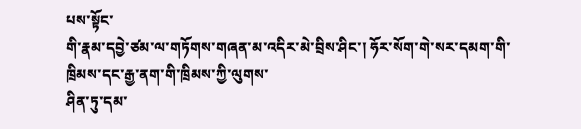པས་སྟོང་
གི་རྣམ་དབྱེ་ཙམ་ལ་གཏོགས་གཞན་མ་འདིར་མེ་བྲིས་ཤིང་། ཧོར་སོག་གེ་སར་དམག་གི་ཁྲིམས་དང་རྒྱ་ནག་གི་ཁྲིམས་ཀྱི་ལུགས་
ཤིན་ཏུ་དམ་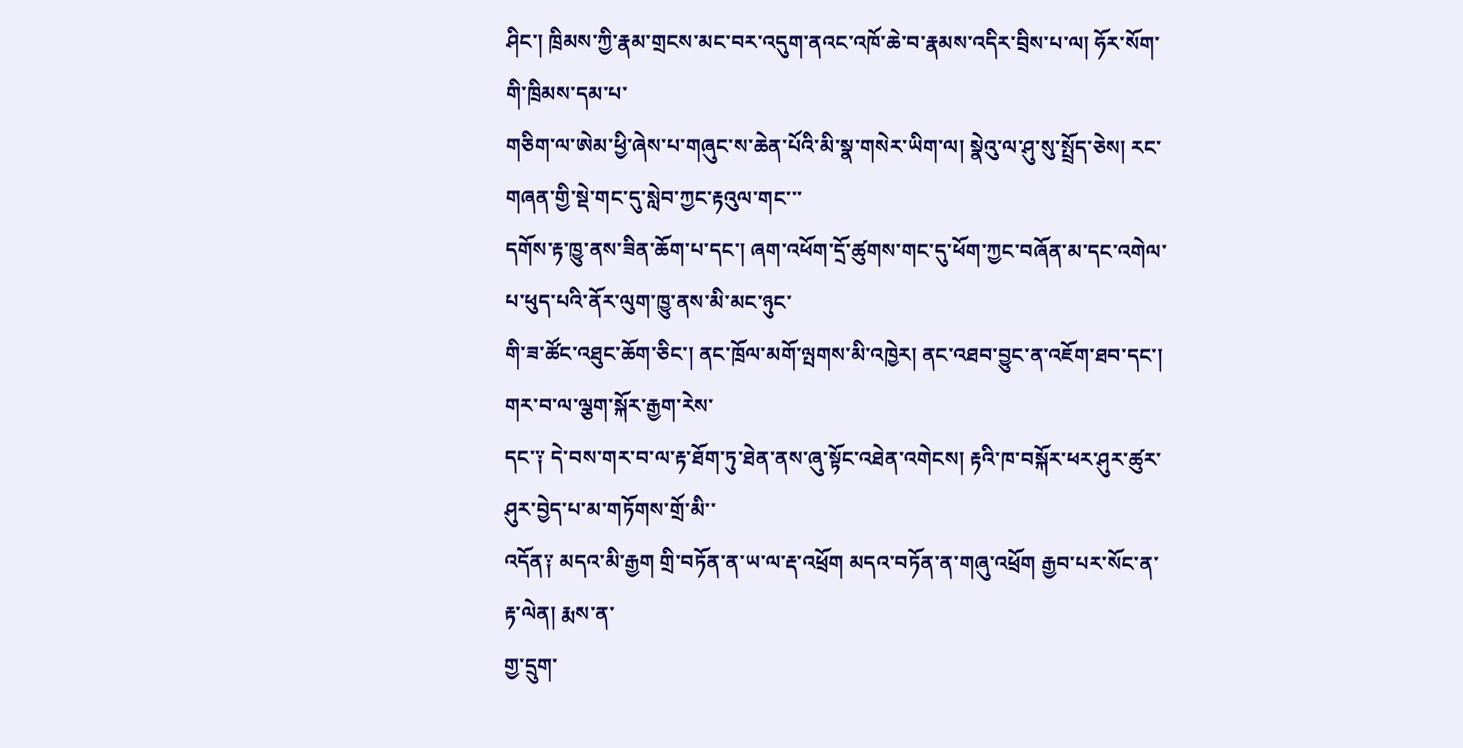ཤིང་། ཁྲིམས་ཀྱི་རྣམ་གྲངས་མང་བར་འདུག་ནའང་འཁོ་ཆེ་བ་རྣམས་འདིར་བྲིས་པ་ལ། ཧོར་སོག་གི་ཁྲིམས་དམ་པ་
གཅིག་ལ་ཨེམ་ཕྱི་ཞེས་པ་གཞུང་ས་ཆེན་པོའི་མི་སྣ་གསེར་ཡིག་ལ། སྣེའུ་ལ་ཤུ་སུ་སྤྲོད་ཅེས། རང་གཞན་གྱི་སྡེ་གང་དུ་སླེབ་ཀྱང་རྟའུལ་གང་་་
དགོས་རྟ་ཁྱུ་ནས་ཟིན་ཆོག་པ་དང་། ཞག་འཕོག་དྲོ་ཚུགས་གང་དུ་ཕོག་ཀྱང་བཞོན་མ་དང་འགེལ་པ་ཕུད་པའི་ནོར་ལུག་ཁྱུ་ནས་མི་མང་ཉུང་
གི་ཟ་ཚོང་འཐུང་ཆོག་ཅིང་། ནང་ཁྲོལ་མགོ་ལྤགས་མི་འཁྱེར། ནང་འཐབ་བྱུང་ན་འཇོག་ཐབ་དང་། གར་བ་ལ་ལྕག་སྐོར་རྒྱག་རེས་
དང་༑ དེ་བས་གར་བ་ལ་རྟ་ཐོག་ཏུ་ཐེན་ནས་ཞུ་སྟོང་འཐེན་འགེངས། རྟའི་ཁ་བསྐོར་ཕར་ཤུར་ཚུར་ཤུར་བྱེད་པ་མ་གཏོགས་གྲོ་མི་་
འདོན༑ མདའ་མི་རྒྱག གྲི་བཏོན་ན་ཡ་ལ་རྡ་འཕྲོག མདའ་བཏོན་ན་གཞུ་འཕྲོག རྒྱབ་པར་སོང་ན་རྟ་ལེན། རྨས་ན་
གྱ་དྲུག་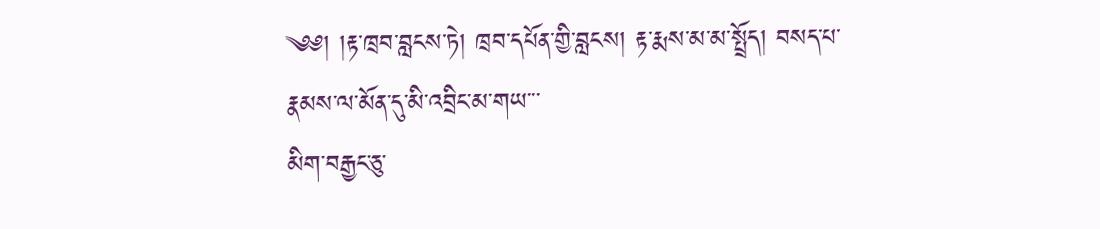༄༅། །རྟ་ཁྲབ་བླངས་ཏེ། ཁྲབ་དཔོན་གྱི་བླངས། རྟ་རྨས་མ་མ་སྤྲོད། བསད་པ་རྣམས་ལ་མོན་དུ་མི་འབྲིང་མ་གཡ་་་
མིག་བརྒྱང་ཅུ་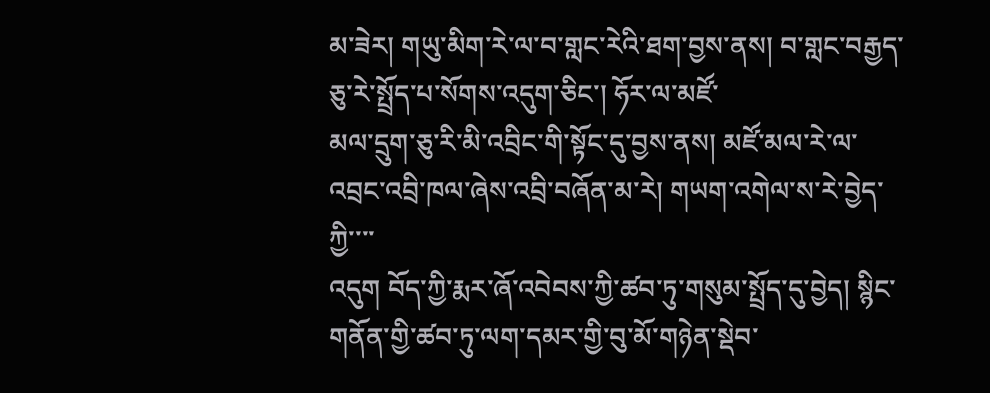མ་ཟེར། གཡུ་མིག་རེ་ལ་བ་གླང་རེའི་ཐག་བྱས་ནས། བ་གླང་བརྒྱད་ཅུ་རེ་སྤྲོད་པ་སོགས་འདུག་ཅིང་། ཧོར་ལ་མཛོ་
མལ་དྲུག་ཅུ་རི་མི་འབྲིང་གི་སྟོང་དུ་བྱས་ནས། མཛོ་མལ་རེ་ལ་འབྲང་འབྲི་ཁལ་ཞེས་འབྲི་བཞོན་མ་རེ། གཡག་འགེལ་ས་རེ་བྱེད་ཀྱི་་་་
འདུག བོད་ཀྱི་རྨར་ཞོ་འབེབས་ཀྱི་ཚབ་ཏུ་གསུམ་སྤྲོད་དུ་བྱེད། སྙིང་གནོན་གྱི་ཚབ་ཏུ་ལག་དམར་གྱི་བུ་མོ་གཉེན་སྡེབ་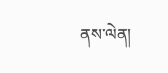ནས་ལེན།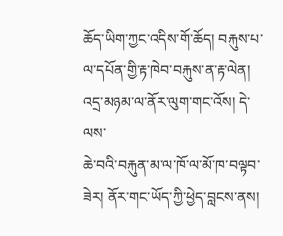ཆོད་ཡིག་ཀྱང་འདིས་གོ་ཆོད། བརྐུས་པ་ལ་དཔོན་གྱི་རྟ་ཁེབ་བརྐུས་ན་རྟ་ལེན། འདྲ་མཉམ་ལ་ནོར་ལུག་གང་འོས། དེ་ལས་
ཆེ་བའི་བརྐུན་མ་ལ་ཁོ་ལ་མོ་ཁ་བལྟབ་ཟེར། ནོར་གང་ཡོད་ཀྱི་ཕྱེད་བླངས་ནས།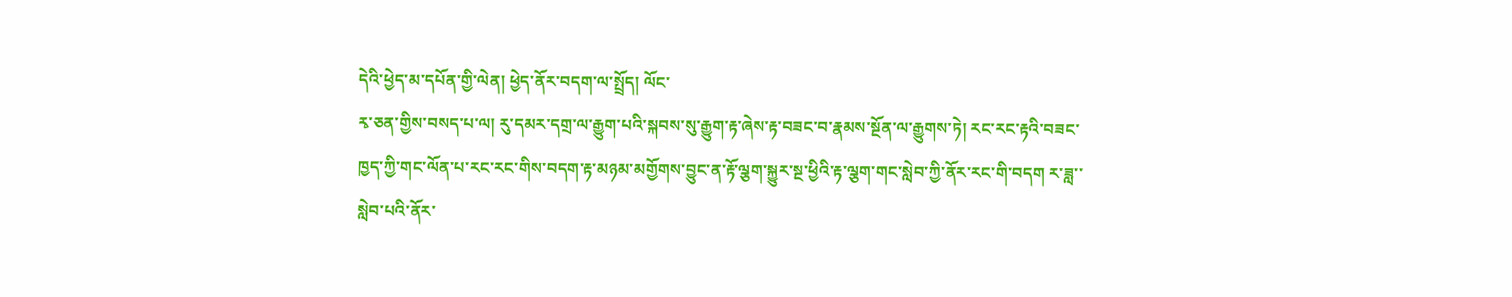དེའི་ཕྱེད་མ་དཔོན་གྱི་ལེན། ཕྱེད་ནོར་བདག་ལ་སྤྲོད། ལོང་
རྭ་ཅན་གྱིས་བསད་པ་ལ། རུ་དམར་དགྲ་ལ་རྒྱུག་པའི་སྐབས་སུ་རྒྱུག་རྟ་ཞེས་རྟ་བཟང་བ་རྣམས་སྔོན་ལ་རྒྱུགས་ཏེ། རང་རང་རྟའི་བཟང་
ཁྱད་ཀྱི་གང་ལོན་པ་རང་རང་གིས་བདག་རྟ་མཉམ་མགྱོགས་བྱུང་ན་རྟོ་ལྕག་སྐྱུར་སྔ་ཕྱིའི་རྟ་ལྕག་གང་སླེབ་ཀྱི་ནོར་རང་གི་བདག ར་ཟླ་་
སླེབ་པའི་ནོར་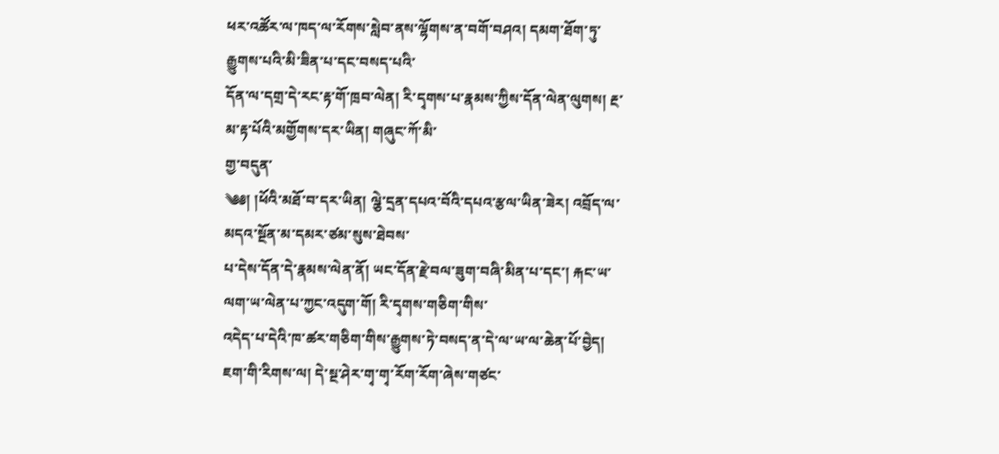ཕར་འཚོར་ལ་ཁད་ལ་རོགས་སླེབ་ནས་ལྷོགས་ན་བགོ་བཤའ། དམག་ཐོག་ཏུ་རྒྱུགས་པའི་མི་ཟིན་པ་དང་བསད་པའི་
དོན་ལ་དགྲ་དེ་རང་རྟ་གོ་ཁྲབ་ལེན། རི་དྭགས་པ་རྣམས་ཀྱིས་དོན་ལེན་ལུགས། རྔ་མ་རྟ་པོའི་མགྱོགས་དར་ཡིན། གཞུང་ཀོ་མི་
གྱ་བདུན་
༄༅། །ཕོའི་མཐོ་བ་དར་ཡིན། ལྕེ་དྲན་དཔའ་བོའི་དཔའ་རྩལ་ཡིན་ཟེར། འབྲོད་ལ་མདའ་སྔོན་མ་དམར་ཙམ་སུས་ཐེབས་
པ་དེས་དོན་དེ་རྣམས་ལེན་ནོ། ཡང་དོན་རྗེ་བལ་ཟུག་བཞི་མིན་པ་དང་། རྐང་ཡ་ལག་ཡ་ལེན་པ་ཀྱང་འདུག་གོ། རི་དྭགས་གཅིག་གིས་
འདེད་པ་དེའི་ཁ་ཚར་གཅིག་གིས་རྒྱུགས་ཏེ་བསད་ན་དེ་ལ་ཡ་ལ་ཆེན་པོ་བྱེད། ཇག་གི་རིགས་ལ། དེ་སྔ་ཤེར་གྭ་གྭ་རོག་རོག་ཞེས་གཙང་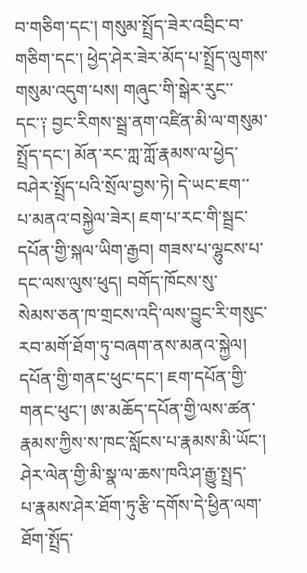བ་གཅིག་དང་། གསུམ་སྤྲོད་ཟེར་འབྲིང་བ་གཅིག་དང་། ཕྱེད་ཤེར་ཟེར་མོད་པ་སྤྲོད་ལུགས་གསུམ་འདུག་པས། གཞུང་གི་སྒེར་རུང་་
དང་༑ བྱང་རིགས་སྦྲ་ནག་འཛིན་མི་ལ་གསུམ་སྤྲོད་དང་། མོན་རང་ཀླ་ཀློ་རྣམས་ལ་ཕྱེད་བཤེར་སྤྲོད་པའི་སྲོལ་བྱས་ཏེ། དེ་ཡང་ཇག་་
པ་མནའ་བསྐྱེལ་ཟེར། ཇག་པ་རང་གི་སྦྲང་དཔོན་གྱི་སྐལ་ཡིག་རྒྱབ། གཟས་པ་ལྷུངས་པ་དང་ལས་ལུས་ཕུད། བགོད་ཁོངས་སུ་
སེམས་ཅན་ཁ་གྲངས་འདི་ལས་བྱུང་རི་གསུང་རབ་མགོ་ཐོག་ཏུ་བཞག་ནས་མནའ་སྐྱེལ། དཔོན་གྱི་གནང་ཕུང་དང་། ཇག་དཔོན་གྱི་
གནང་ཕུང་། ཨ་མཆོད་དཔོན་གྱི་ལས་ཚན་རྣམས་ཀྱིས་ས་ཁང་སློངས་པ་རྣམས་མི་ཡོང་། ཤེར་ལེན་གྱི་མི་སྣ་ལ་ཆས་ཁའི་ཤ་རྒྱུ་སྤྲད་
པ་རྣམས་ཤེར་ཐོག་ཏུ་རྩི་དགོས་དེ་ཕྱིན་ལག་ཐོག་སྤྲོད་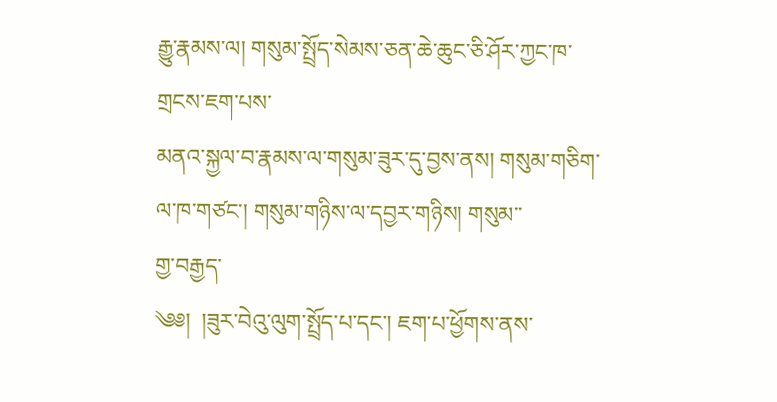རྒྱུ་རྣམས་ལ། གསུམ་སྤྲོད་སེམས་ཅན་ཆེ་ཆུང་ཅི་ཤོར་ཀྱང་ཁ་གྲངས་ཇག་པས་
མནའ་སྐྱལ་བ་རྣམས་ལ་གསུམ་ཟུར་དུ་བྱས་ནས། གསུམ་གཅིག་ལ་ཁ་གཙང་། གསུམ་གཉིས་ལ་དབྱར་གཉིས། གསུམ་་
གྱ་བརྒྱད་
༄༅།  །ཟུར་བེའུ་ལུག་སྤྲོད་པ་དང་། ཇག་པ་ཕྱོགས་ནས་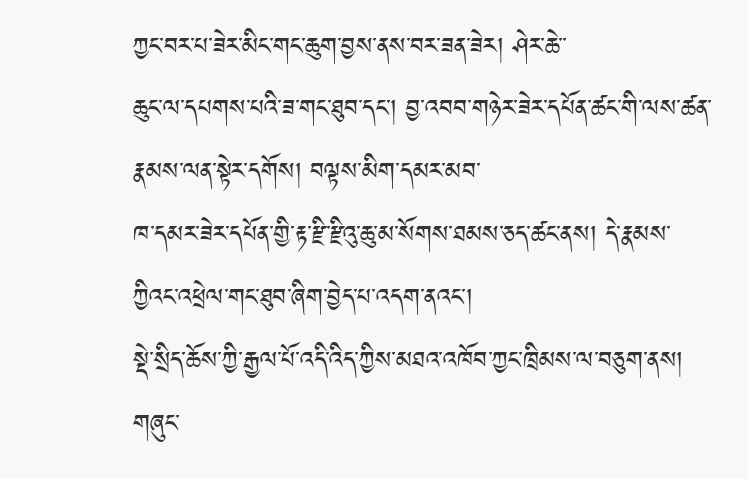ཀྱང་བར་པ་ཟེར་མིང་གང་ཆུག་བྱས་ནས་བར་ཟན་ཟེར། ཤེར་ཆེ་་
ཆུང་ལ་དཔགས་པའི་ཟ་གང་ཐུབ་དང་། བྱ་འབབ་གཉེར་ཟེར་དཔོན་ཚང་གི་ལས་ཚན་རྣམས་ལན་སྟེར་དགོས། བལྟས་མིག་དམར་མབ་
ཁ་དམར་ཟེར་དཔོན་གྱི་རྟ་རྫི་རྫིའུ་ཆུ་མ་སོགས་ཐམས་ཅད་ཚང་ནས། དེ་རྣམས་ཀྱིའང་འཕྲེལ་གང་ཐུབ་ཞིག་བྱེད་པ་འདག་ནའང་།
སྡེ་སྲིད་ཆོས་ཀྱི་རྒྱལ་པོ་འདི་འིད་ཀྱིས་མཐའ་འཁོབ་ཀྱང་ཁྲིམས་ལ་བཅུག་ནས། གཞུང་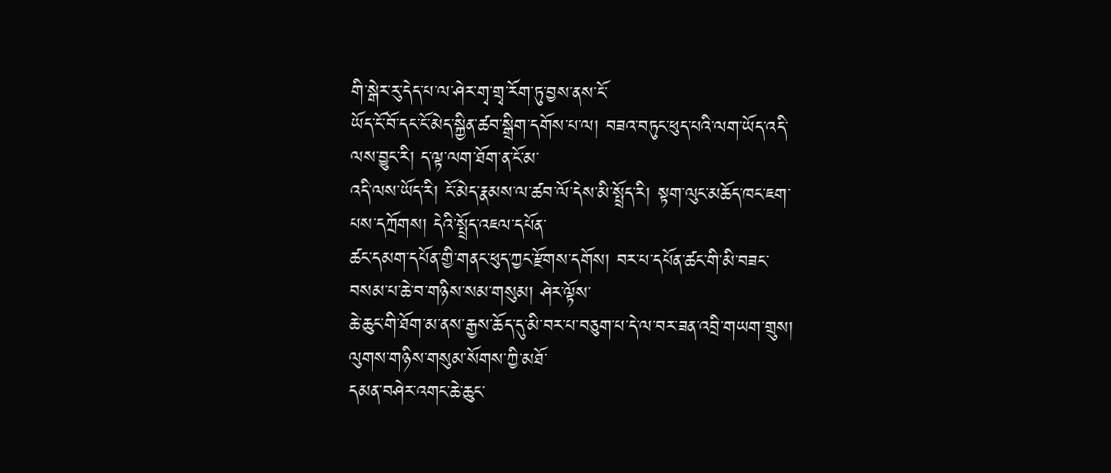གི་སྒེར་རུ་དེད་པ་ལ་ཤེར་གྭ་གྲྭ་རོག་ཏུ་བྱས་ནས་ངོ་
ཡོད་ངོ་བོ་དང་ངོ་མེད་སྐྱིན་ཚབ་སྒྲིག་དགོས་པ་ལ། བཟའ་བཏུང་ཕུད་པའི་ལག་ཡོད་འདི་ལས་བྱུང་རི། ད་ལྟ་ལག་ཐོག་ན་ངོ་མ་
འདི་ལས་ཡོད་རི། ངོ་མེད་རྣམས་ལ་ཚབ་ལོ་དེས་མི་སྤྲོད་རི། སྟག་ལུང་མཆོད་ཁང་ཇག་པས་དཀྲོགས། དེའི་སྤྲོད་འཇལ་དཔོན་
ཚང་དམག་དཔོན་གྱི་གནང་ཕུད་ཀྱང་རྫོགས་དགོས། བར་པ་དཔོན་ཚང་གི་མི་བཟང་བསམ་པ་ཆེ་བ་གཉིས་སམ་གསུམ། ཤེར་ལྟོས་
ཆེ་ཆུང་གི་ཐོག་མ་ནས་རྒྱས་ཆོད་དུ་མི་བར་པ་བཅུག་པ་དེ་ལ་བར་ཟན་འབྲི་གཡག་གྲུས། ལུགས་གཉིས་གསུམ་སོགས་ཀྱི་མཐོ་
དམན་བཤེར་འགང་ཆེ་ཆུང་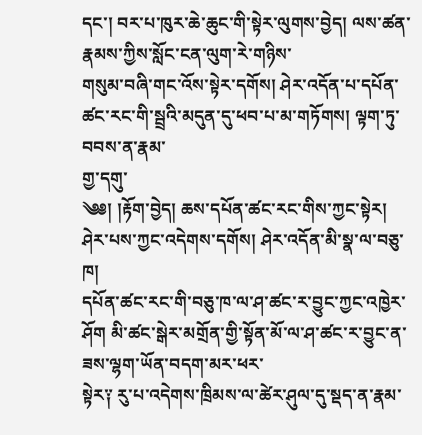དང་། བར་པ་ཁུར་ཆེ་ཆུང་གི་སྟེར་ལུགས་བྱེད། ལས་ཚན་རྣམས་ཀྱིས་སློང་ངན་ལུག་རེ་གཉིས་
གསུམ་བཞི་གང་འོས་སྟེར་དགོས། ཤེར་འདོན་པ་དཔོན་ཚང་རང་གི་སྦྲའི་མདུན་དུ་ཕབ་པ་མ་གཏོགས། ལྟག་ཏུ་བབས་ན་རྣམ་
གྱ་དགུ་
༄༅། །རྟོག་བྱེད། ཆས་དཔོན་ཚང་རང་གིས་ཀྱང་སྟེར། ཤེར་པས་ཀྱང་འདེགས་དགོས། ཤེར་འདོན་མི་སྣ་ལ་བཅུ་ཁ།
དཔོན་ཚང་རང་གི་བཅུ་ཁ་ལ་ཤ་ཚང་ར་བྱུང་ཀྱང་འཁྱེར་ཤོག མི་ཚང་སྒེར་མགྲོན་གྱི་སྟོན་མོ་ལ་ཤ་ཚང་ར་བྱུང་ན་ཟས་ལྷག་ཡོན་བདག་མར་ཕར་
སྟེར༑ རུ་པ་འདེགས་ཁྲིམས་ལ་ཚེར་ཤུལ་དུ་སྡད་ན་རྣམ་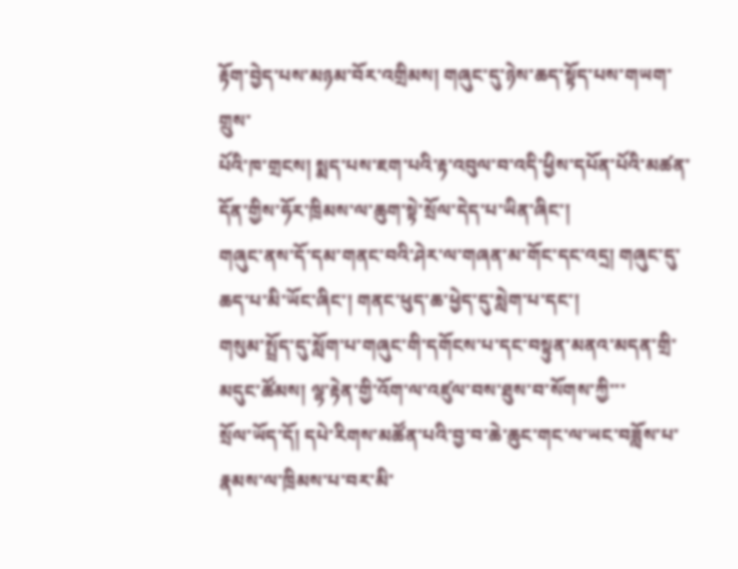རྟོག་བྱེད་པས་མཉམ་བོར་འགྲིམས། གཞུང་དུ་ཉེས་ཆད་སྟོད་པས་གཡག་གྲུས་
པོའི་ཁ་གྲངས། སྨད་པས་ཇག་པའི་རྟ་འབུལ་བ་འདི་ཕྱིས་དཔོན་པོའི་མཚན་དོན་གྱིས་ཧོར་ཁྲིམས་ལ་ཆུག་སྟེ་སྲོལ་དེད་པ་ཡིན་ཞིང་།
གཞུང་ནས་དོ་དམ་གནང་བའི་ཤེར་ལ་གཞན་མ་གོང་དང་འདྲ། གཞུང་དུ་ཆད་པ་མི་ཡོང་ཞིང་། གནང་ཕུད་ཆ་ཕྱེད་དུ་སླེག་པ་དང་།
གསུམ་སྤྲོད་དུ་སློག་པ་གཞུང་གི་དགོངས་པ་དང་བསྟུན་མནའ་མདན་གྲི་མདུང་ཚོམས། ལྷ་རྟེན་གྱི་འོག་ལ་འཛུལ་བས་ཐུས་བ་སོགས་ཀྱི་་་
སྲོལ་ཡོད་དོ། དཔེ་རིགས་མཚོན་པའི་བྱ་བ་ཆེ་ཆུང་གང་ལ་ཡང་བཟློས་པ་རྣམས་ལ་ཁྲིམས་པ་བར་མི་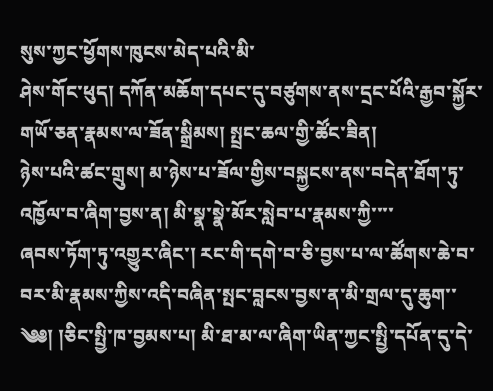སུས་ཀྱང་ཕྱོགས་ཁུངས་མེད་པའི་མི་
ཤེས་གོང་ཕུད། དཀོན་མཆོག་དཔང་དུ་བཙུགས་ནས་དྲང་པོའི་རྒྱབ་སྐྱོར་གཡོ་ཅན་རྣམས་ལ་ཟོན་སྒྲིམས། སྤྲང་ཆལ་གྱི་ཚོང་ཟིན།
ཉེས་པའི་ཚང་གྲུས། མ་ཉེས་པ་ཟོལ་གྱིས་བསྐྱངས་ནས་བདེན་ཐོག་ཏུ་འཁྱོལ་བ་ཞིག་བྱས་ན། མི་སྣ་སྣེ་མོར་སླེབ་པ་རྣམས་ཀྱི་་་་
ཞབས་ཏོག་ཏུ་འགྱུར་ཞིང་། རང་གི་དགེ་བ་ཅི་བྱས་པ་ལ་ཚོགས་ཆེ་བ་བར་མི་རྣམས་ཀྱིས་འདི་བཞིན་སྤང་བླངས་བྱས་ན་མི་གྲལ་དུ་ཆུག་་
༄༅། །ཅིང་སྤྱི་ཁ་བྱམས་པ། མི་ཐ་མ་ལ་ཞིག་ཡིན་ཀྱང་སྤྱི་དཔོན་དུ་དེ་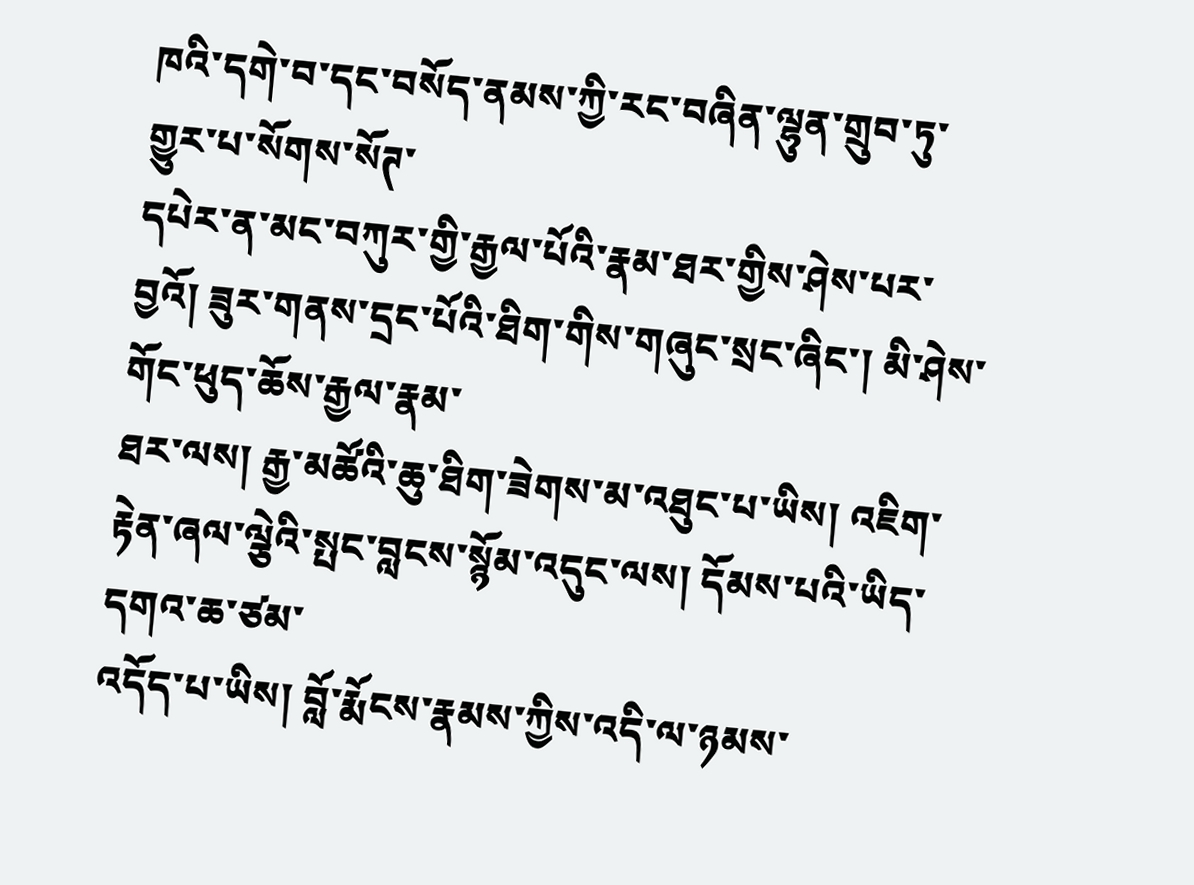ཁའི་དགེ་བ་དང་བསོད་ནམས་ཀྱི་རང་བཞིན་ལྷུན་གྲུབ་ཏུ་གྱུར་པ་སོགས་སོཊ་
དཔེར་ན་མང་བཀུར་གྱི་རྒྱལ་པོའི་རྣམ་ཐར་གྱིས་ཤེས་པར་བྱའོ། ཟུར་གནས་དྲང་པོའི་ཐིག་གིས་གཞུང་སྲང་ཞིང་། མི་ཤེས་གོང་ཕུད་ཆོས་རྒྱལ་རྣམ་
ཐར་ལས། རྒྱ་མཚོའི་ཆུ་ཐིག་ཟེགས་མ་འཐུང་པ་ཡིས། འཇིག་རྟེན་ཞལ་ལྕེའི་སྤང་བླངས་སྙོམ་འདུང་ལས། དོམས་པའི་ཡིད་དགའ་ཆ་ཙམ་
འདོད་པ་ཡིས། བློ་རྨོངས་རྣམས་ཀྱིས་འདི་ལ་ཉམས་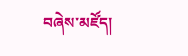བཞེས་མཛོད།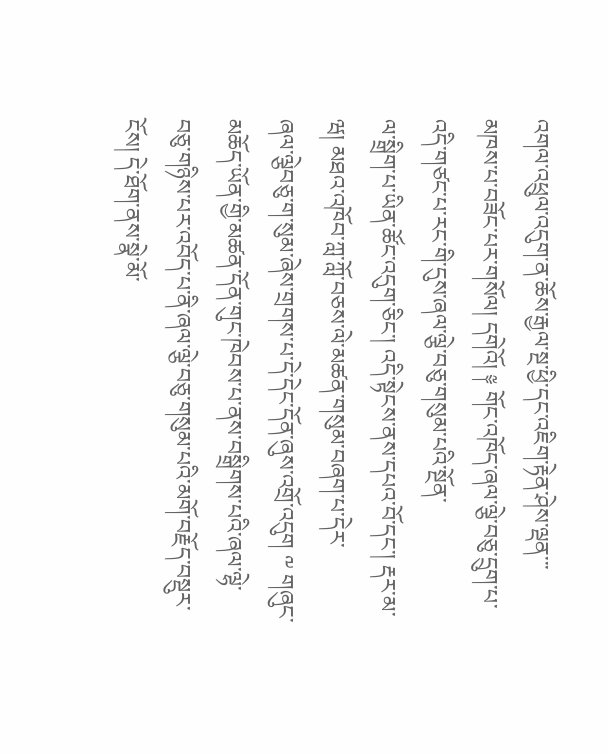འགལ་འཕྲུལ་འདུག་ན་ཆོས་རྒྱལ་སྔ་ཕྱི་དང་འཇིག་རྟེན་ཤེས་ལྡན་་་
མཁས་པ་བཟོང་པར་གསོལ། དགེའོ། ༈ གོང་འཁོད་ཞལ་ལྕེ་བཅུ་དྲུག་པ་འདི་གཙང་པ་རང་གི་དུས་ཞལ་ལྕེ་བཅུ་གསུམ་པའི་སྔོན་
ལ་སྒྲིག་པ་ཡིན་ཚོང་འདུག་ཅིང་། འདི་སྟེངས་ནས་དཔའ་བོ་དང་། རྡར་མ་ཝ། མཐའ་འཁོབ་ཀླ་ཀློ་བཅས་ལེ་མཚན་གསུམ་བཞག་པ་དེར་
ཞལ་ལྕེབཅུ་ག་སུམ་ཞེས་གྲགས་པ་དེ་དེང་དོན་ཞུས་འགྲོ་འདུག ༸ གཞུང་མཆོད་ཡོན་གྱི་མཚན་དོན་གུང་ཁེབས་པ་ནས་བསྒྲིགས་པའི་ཞལ་ལྷེ་
བཅུ་གཉིས་པར་འབོད་པ་ནི་ཞལ་ལྕེ་བཅུ་གསུམ་པའི་མགོ་བརྗོད་བསྡུར་ངོས། དེ་ཐོག་ནས་སྣེ་མོ་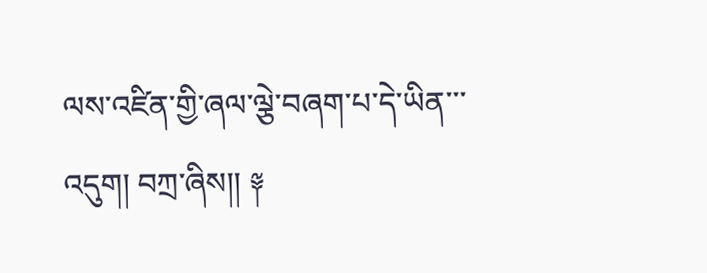ལས་འཛིན་གྱི་ཞལ་ལྕེ་བཞག་པ་དེ་ཡིན་་་
འདུག། བཀྲ་ཞིས།། ༈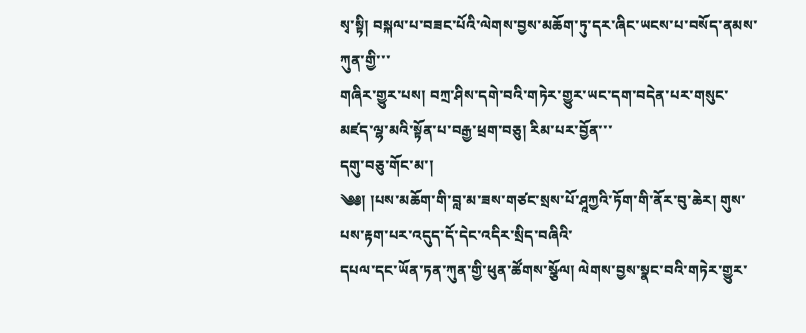སྭ་སྟི། བསྐལ་པ་བཟང་པོའི་ལེགས་བྱས་མཆོག་ཏུ་དར་ཞིང་ཡངས་པ་བསོད་ནམས་ཀུན་གྱི་་་
གཞིར་གྱུར་པས། བཀྲ་ཤིས་དགེ་བའི་གཏེར་གྱུར་ཡང་དག་བདེན་པར་གསུང་མཛད་ལྷ་མའི་སྟོན་པ་བརྒྱ་ཕྲག་བཅུ། རིམ་པར་བྱོན་་་
དགུ་བཅུ་གོང་མ་།
༄༅། །པས་མཆོག་གི་བླ་མ་ཟས་གཙང་སྲས་པོ་ཤཱཀྱའི་ཏོག་གི་ནོར་བུ་ཆེར། གུས་པས་རྟག་པར་འདུད་དོ་དེང་འདིར་སྲིད་བཞིའི་
དཔལ་དང་ཡོན་ཏན་ཀུན་གྱི་ཕུན་ཚོགས་སྩོལ། ལེགས་བྱས་སྣང་བའི་གཏེར་གྱུར་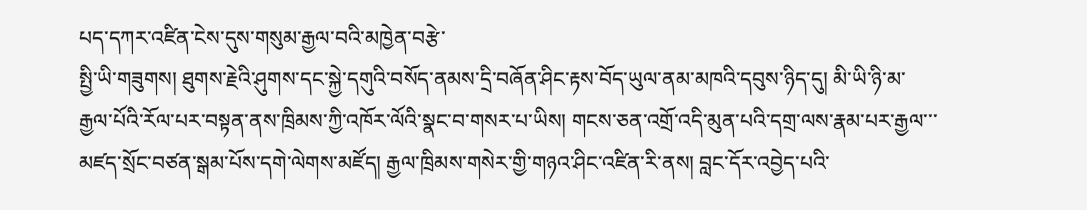པད་དཀར་འཛིན་ངེས་དུས་གསུམ་རྒྱལ་བའི་མཁྱེན་བརྩེ་
སྤྱི་ཡི་གཟུགས། ཐུགས་རྗེའི་ཤུགས་དང་སྐྱེ་དགུའི་བསོད་ནམས་དྲི་བཞོན་ཤིང་རྟས་བོད་ཡུལ་ནམ་མཁའི་དབུས་ཉིད་དུ། མི་ཡི་ཉི་མ་
རྒྱལ་པོའི་རོལ་པར་བསྟན་ནས་ཁྲིམས་ཀྱི་འཁོར་ལོའི་སྣང་བ་གསར་པ་ཡིས། གངས་ཅན་འགྲོ་འདི་མུན་པའི་དགྲ་ལས་རྣམ་པར་རྒྱལ་་་
མཛད་སྲོང་བཙན་སྒམ་པོས་དགེ་ལེགས་མཛོད། རྒྱལ་ཁྲིམས་གསེར་གྱི་གཉའ་ཤིང་འཛིན་རི་ནས། བླང་དོར་འབྱེད་པའི་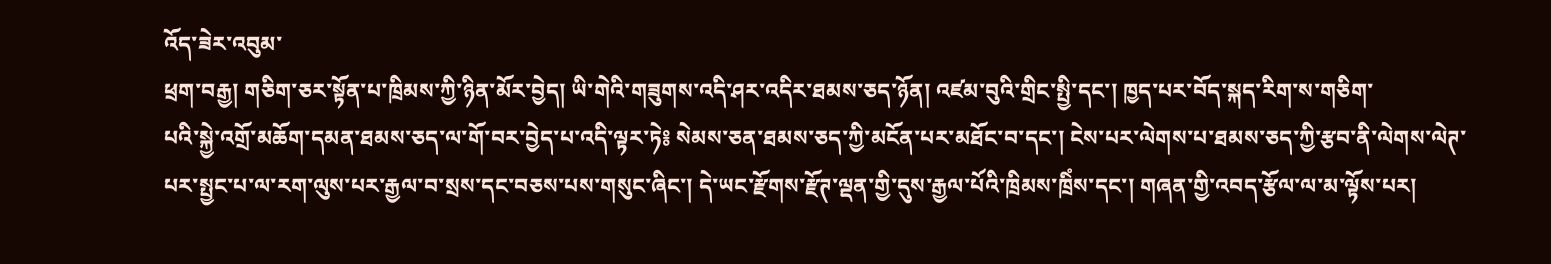འོད་ཟེར་འབུམ་
ཕྲག་བརྒྱ། གཅིག་ཅར་སྟོན་པ་ཁྲིམས་ཀྱི་ཉིན་མོར་བྱེད། ཡི་གེའི་གཟུགས་འདི་ཤར་འདིར་ཐམས་ཅད་ཉོན། འཛམ་བུའི་གྲིང་སྤྱི་དང་། ཁྱད་པར་བོད་སྐད་རིག་ས་གཅིག་
པའི་སྐྱེ་འགྲོ་མཆོག་དམན་ཐམས་ཅད་ལ་གོ་བར་བྱེད་པ་འདི་ལྟར་ཏེ༔ སེམས་ཅན་ཐམས་ཅད་ཀྱི་མངོན་པར་མཐོང་བ་དང་། ངེས་པར་ལེགས་པ་ཐམས་ཅད་ཀྱི་རྩབ་ནི་ལེགས་ལེཊ་
པར་སྤྱང་པ་ལ་རག་ལུས་པར་རྒྱལ་བ་སྲས་དང་བཅས་པས་གསུང་ཞིང་། དེ་ཡང་རྫོགས་རྫོཊ་ལྡན་གྱི་དུས་རྒྱལ་པོའི་ཁྲིམས་ཁྲིཾས་དང་། གཞན་གྱི་འབད་རྩོལ་ལ་མ་ལྟོས་པར།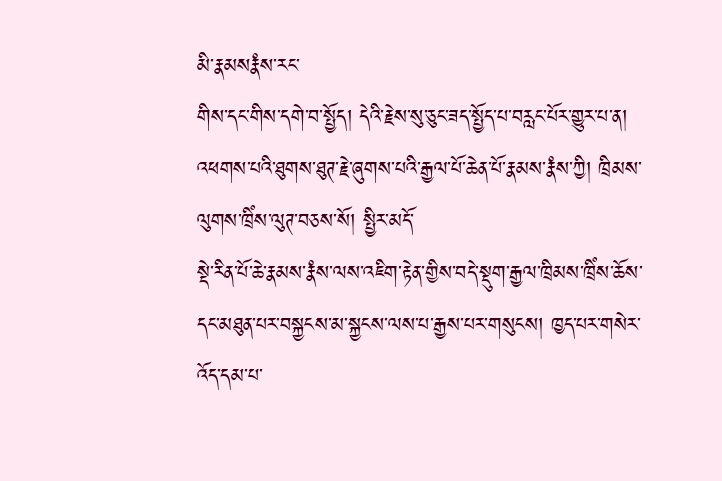མི་རྣམསརྣཾས་རང་
གིས་དང་གིས་དགེ་བ་སྤྱོད། དེའི་རྗེས་སུ་ཅུང་ཟད་སྤྱོད་པ་བརླང་པོར་གྱུར་པ་ན། འཕགས་པའི་ཐུགས་ཐུཊ་རྗེ་ཞུགས་པའི་རྒྱལ་པོ་ཆེན་པོ་རྣམས་རྣཾས་ཀྱི། ཁྲིམས་ལུགས་ཁྲིཾས་ལུཊ་བཅས་སོ། སྤྱིར་མདོ་
སྡེ་རིན་པོ་ཆེ་རྣམས་རྣཾས་ལས་འཇིག་རྟེན་གྱིས་བདེ་སྡུག་རྒྱལ་ཁྲིམས་ཁྲིཾས་ཆོས་དང་མཐུན་པར་བསྐྱངས་མ་སྐྱངས་ལས་པ་རྒྱས་པར་གསུངས། ཁྱད་པར་གསེར་འོད་དམ་པ་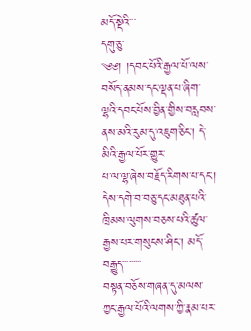མདོ་སྡེའི་་་
དགུ་ཅུ་
༄༅། །དབང་པོའི་རྒྱལ་པོ་ལས་བསོད་ནམས་དང་ལྡན་པ་ཞིག་ལྷའི་དབང་པོས་བྱིན་གྱིས་བརླབས་ནས་མའི་རུམ་དུ་འཇུག་ཅིང་། དེ་མིའི་རྒྱལ་པོར་གྱུར་
པ་ལ་ལྷ་ཞེས་བརྗོད་རིགས་པ་དང་། དེས་དགེ་བ་བཅུ་དང་མཐུན་པའི་ཁྲིམས་ལུགས་བཅས་པའི་ཚུལ་རྒྱས་པར་གསུངས་ཤིང་། མདོ་བརྒྱུད་་་་་་་་་
བསྟན་བཅོས་གཞན་དུ་མལས་ཀྱང་རྒྱལ་པོའི་ལགས་ཀྱི་རྣམ་པར་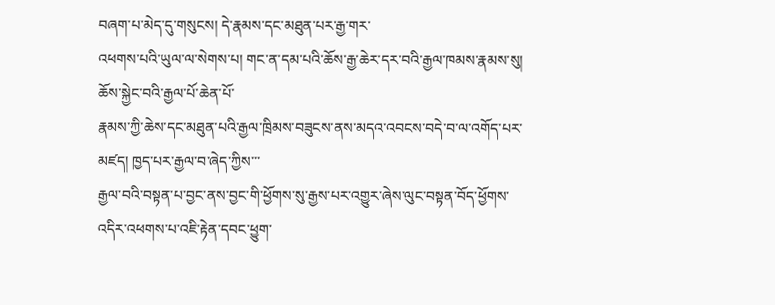བཞག་པ་མེད་དུ་གསུངས། དེ་རྣམས་དང་མཐུན་པར་རྒྱ་གར་
འཕགས་པའི་ཡུལ་ལ་སེགས་པ། གང་ན་དམ་པའི་ཆོས་རྒྱ་ཆེར་དར་བའི་རྒྱལ་ཁམས་རྣམས་སུ། ཆོས་སྐྱེང་བའི་རྒྱལ་པོ་ཆེན་པོ་
རྣམས་ཀྱི་ཆེས་དང་མཐུན་པའི་རྒྱལ་ཁྲིམས་བཟུངས་ནས་མདའ་འབངས་བདེ་བ་ལ་འགོད་པར་མཛད། ཁྱད་པར་རྒྱལ་བ་ཞེད་ཀྱིས་་་
རྒྱལ་བའི་བསྟན་པ་བྱང་ནས་བྱང་གི་ཕྱོགས་སུ་རྒྱས་པར་འགྱུར་ཞེས་ལུང་བསྟན་བོད་ཕྱོགས་འདིར་འཕགས་པ་འཇི་རྟེན་དབང་ཕྱུག་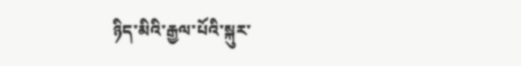ཉིད་མིའི་རྒྱལ་པོའི་སྐུར་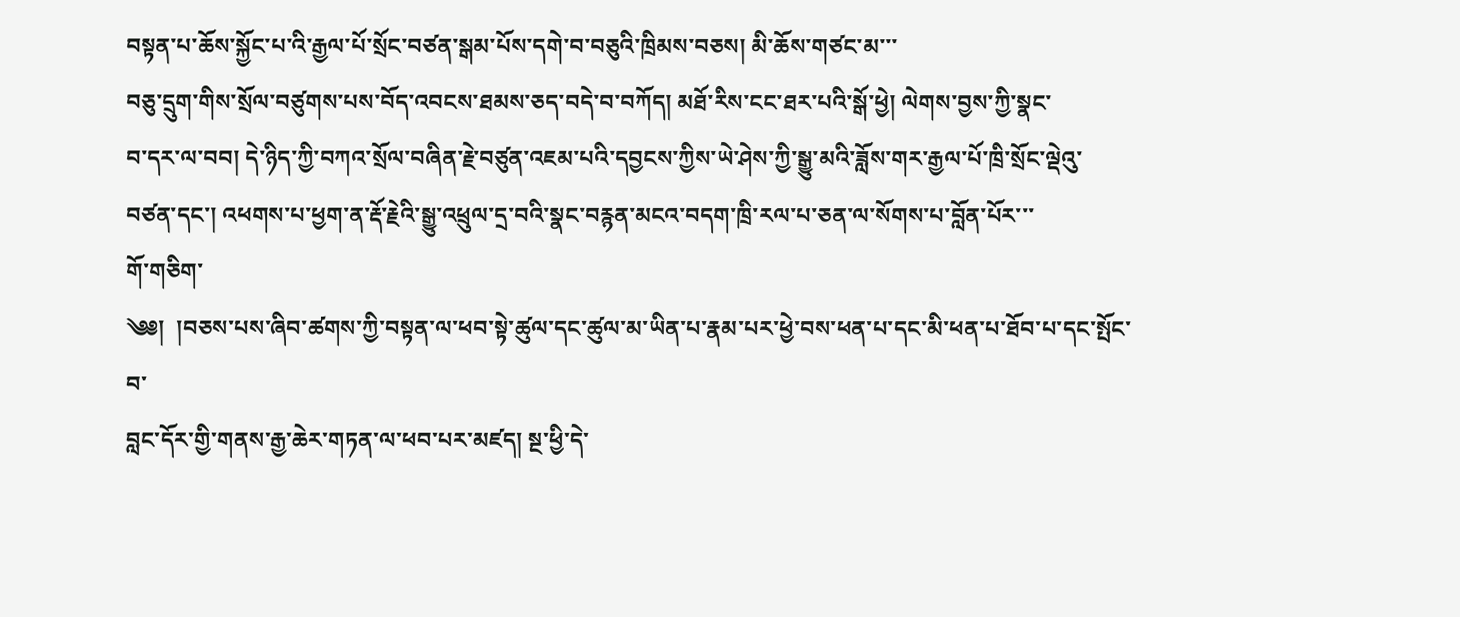བསྟན་པ་ཆོས་སྐྱོང་པ་འི་རྒྱལ་པོ་སྲོང་བཙན་སྒམ་པོས་དགེ་བ་བཅུའི་ཁྲིམས་བཅས། མི་ཆོས་གཙང་མ་་་
བཅུ་དྲུག་གིས་སྲོལ་བཙུགས་པས་བོད་འབངས་ཐམས་ཅད་བདེ་བ་བཀོད། མཐོ་རིས་ངང་ཐར་པའི་སྒོ་ཕྱེ། ལེགས་བྱས་ཀྱི་སྣང་
བ་དར་ལ་བབ། དེ་ཉིད་ཀྱི་བཀའ་སྲོལ་བཞིན་རྗེ་བཙུན་འཇམ་པའི་དབྱངས་ཀྱིས་ཡེ་ཤེས་ཀྱི་སྒྱུ་མའི་ཟློས་གར་རྒྱལ་པོ་ཁྲི་སྲོང་ལྡེའུ་
བཙན་དང་། འཕགས་པ་ཕྱག་ན་རྡོ་རྗེའི་སྒྱུ་འཕྲུལ་དྲ་བའི་སྣང་བརྙན་མངའ་བདག་ཁྲི་རལ་པ་ཅན་ལ་སོགས་པ་བློན་པོར་་་
གོ་གཅིག་
༄༅།  །བཅས་པས་ཞིབ་ཚགས་ཀྱི་བསྟན་ལ་ཕབ་སྟེ་ཚུལ་དང་ཚུལ་མ་ཡིན་པ་རྣམ་པར་ཕྱེ་བས་ཕན་པ་དང་མི་ཕན་པ་ཐོབ་པ་དང་སྤོང་བ་
བླང་དོར་གྱི་གནས་རྒྱ་ཆེར་གཏན་ལ་ཕབ་པར་མཛད། སྔ་ཕྱི་དེ་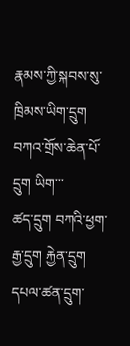རྣམས་ཀྱི་སྐབས་སུ་ཁྲིམས་ཡིག་དྲུག བཀའ་གྲོས་ཆེན་པོ་དྲུག ཡིག་་་
ཚད་དྲུག བཀའི་ཕྱག་རྒྱ་དྲུག རྐྱེན་དྲུག དཔལ་ཚན་དྲུག་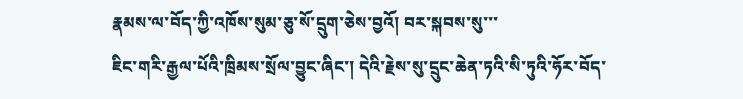རྣམས་ལ་བོད་ཀྱི་འཁོས་སུམ་ཅུ་སོ་དྲུག་ཅེས་བྱའོ། བར་སྐབས་སུ་་་
ཇིང་གརི་རྒྱལ་པོའི་ཁྲིམས་སྲོལ་བྱུང་ཞིང་། དེའི་རྗེས་སུ་དྲུང་ཆེན་ཏའི་སི་ཏུའི་ཧོར་བོད་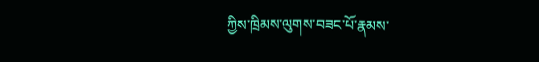ཀྱིས་ཁྲིམས་ལུགས་བཟང་པོ་རྣམས་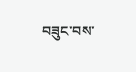བཟུང་བས་